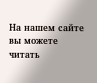На нашем сайте вы можете читать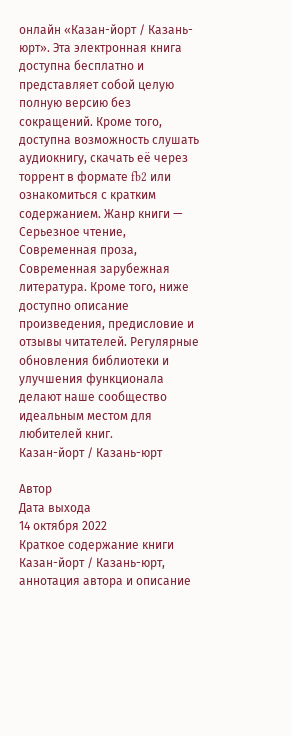онлайн «Казан-йорт / Казань-юрт». Эта электронная книга доступна бесплатно и представляет собой целую полную версию без сокращений. Кроме того, доступна возможность слушать аудиокнигу, скачать её через торрент в формате fb2 или ознакомиться с кратким содержанием. Жанр книги — Серьезное чтение, Современная проза, Современная зарубежная литература. Кроме того, ниже доступно описание произведения, предисловие и отзывы читателей. Регулярные обновления библиотеки и улучшения функционала делают наше сообщество идеальным местом для любителей книг.
Казан-йорт / Казань-юрт

Автор
Дата выхода
14 октября 2022
Краткое содержание книги Казан-йорт / Казань-юрт, аннотация автора и описание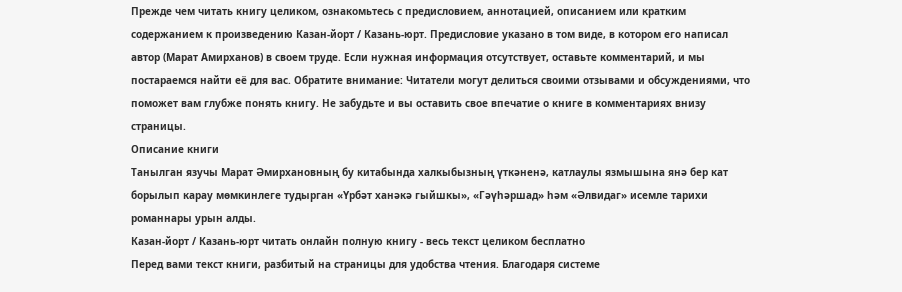Прежде чем читать книгу целиком, ознакомьтесь с предисловием, аннотацией, описанием или кратким содержанием к произведению Казан-йорт / Казань-юрт. Предисловие указано в том виде, в котором его написал автор (Марат Амирханов) в своем труде. Если нужная информация отсутствует, оставьте комментарий, и мы постараемся найти её для вас. Обратите внимание: Читатели могут делиться своими отзывами и обсуждениями, что поможет вам глубже понять книгу. Не забудьте и вы оставить свое впечатие о книге в комментариях внизу страницы.
Описание книги
Танылган язучы Марат Әмирхановның бу китабында халкыбызның үткәненә, катлаулы язмышына янә бер кат борылып карау мөмкинлеге тудырган «Үрбәт ханәкә гыйшкы», «Гәүһәршад» һәм «Әлвидаг» исемле тарихи романнары урын алды.
Казан-йорт / Казань-юрт читать онлайн полную книгу - весь текст целиком бесплатно
Перед вами текст книги, разбитый на страницы для удобства чтения. Благодаря системе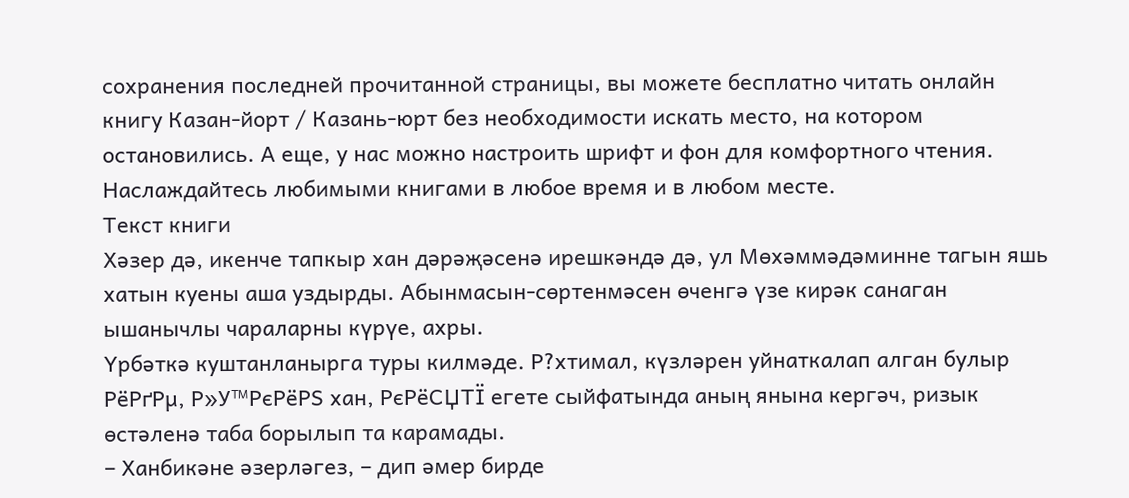сохранения последней прочитанной страницы, вы можете бесплатно читать онлайн книгу Казан-йорт / Казань-юрт без необходимости искать место, на котором остановились. А еще, у нас можно настроить шрифт и фон для комфортного чтения. Наслаждайтесь любимыми книгами в любое время и в любом месте.
Текст книги
Хәзер дә, икенче тапкыр хан дәрәҗәсенә ирешкәндә дә, ул Мөхәммәдәминне тагын яшь хатын куены аша уздырды. Абынмасын-сөртенмәсен өченгә үзе кирәк санаган ышанычлы чараларны күрүе, ахры.
Үрбәткә куштанланырга туры килмәде. Р?хтимал, күзләрен уйнаткалап алган булыр РёРґРµ, Р»У™РєРёРЅ хан, РєРёСЏТЇ егете сыйфатында аның янына кергәч, ризык өстәленә таба борылып та карамады.
– Ханбикәне әзерләгез, – дип әмер бирде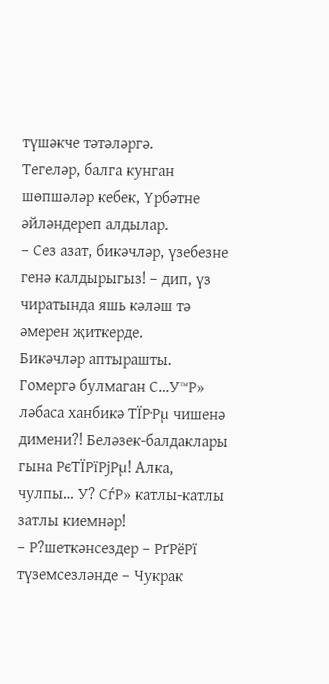түшәкче тәтәләргә.
Тегеләр, балга кунган шөпшәләр кебек, Үрбәтне әйләндереп алдылар.
– Сез азат, бикәчләр, үзебезне генә калдырыгыз! – дип, үз чиратында яшь кәләш тә әмерен җиткерде.
Бикәчләр аптырашты. Гомергә булмаган С…У™Р» ләбаса ханбикә ТЇР·Рµ чишенә димени?! Беләзек-балдаклары гына РєТЇРїРјРµ! Алка, чулпы… У? СѓР» катлы-катлы затлы киемнәр!
– Р?шеткәнсездер – РґРёРї түземсезләнде – Чукрак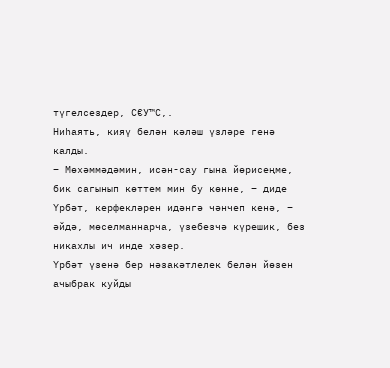түгелсездер, С€У™С‚.
Ниһаять, кияү белән кәләш үзләре генә калды.
– Мөхәммәдәмин, исән-сау гына йөрисеңме, бик сагынып көттем мин бу көнне, – диде Үрбәт, керфекләрен идәнгә чәнчеп кенә, – әйдә, мөселманнарча, үзебезчә күрешик, без никахлы ич инде хәзер.
Үрбәт үзенә бер нәзакәтлелек белән йөзен ачыбрак куйды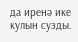да иренә ике кулын сузды.